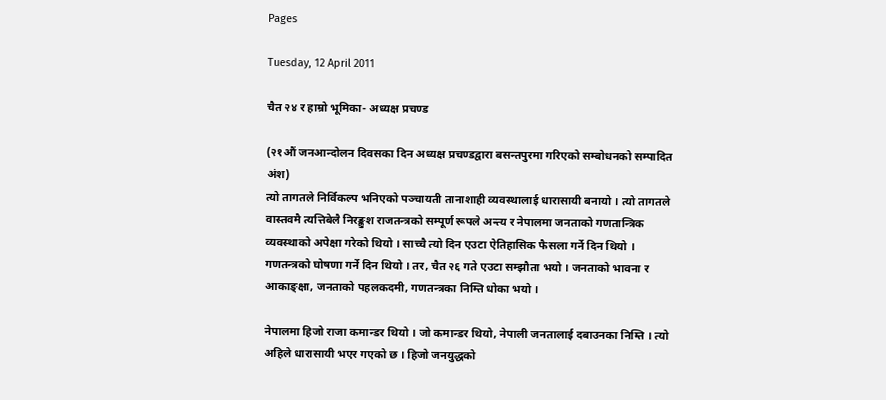Pages

Tuesday, 12 April 2011

चैत २४ र हाम्रो भूमिका- अध्यक्ष प्रचण्ड

(२१औं जनआन्दोलन दिवसका दिन अध्यक्ष प्रचण्डद्वारा बसन्तपुरमा गरिएको सम्बोधनको सम्पादित अंश)
त्यो तागतले निर्विकल्प भनिएको पञ्चायती तानाशाही व्यवस्थालाई धारासायी बनायो । त्यो तागतले वास्तवमै त्यत्तिबेलै निरङ्कुश राजतन्त्रको सम्पूर्ण रूपले अन्त्य र नेपालमा जनताको गणतान्त्रिक व्यवस्थाको अपेक्षा गरेको थियो । साच्चै त्यो दिन एउटा ऐतिहासिक फैसला गर्ने दिन थियो । गणतन्त्रको घोषणा गर्ने दिन थियो । तर, चैत २६ गते एउटा सम्झौता भयो । जनताको भावना र आकाङ्क्षा, जनताको पहलकदमी, गणतन्त्रका निम्ति धोका भयो ।

नेपालमा हिजो राजा कमान्डर थियो । जो कमान्डर थियो, नेपाली जनतालाई दबाउनका निम्ति । त्यो अहिले धारासायी भएर गएको छ । हिजो जनयुद्धको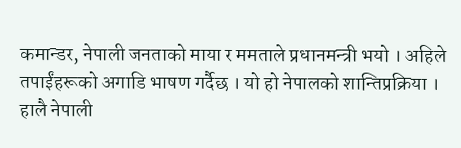कमान्डर, नेपाली जनताको माया र ममताले प्रधानमन्त्री भयो । अहिले तपाईंहरूको अगाडि भाषण गर्दैछ । यो हो नेपालको शान्तिप्रक्रिया । हालै नेपाली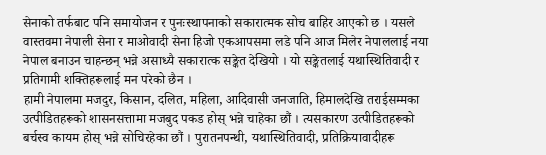सेनाको तर्फबाट पनि समायोजन र पुनःस्थापनाको सकारात्मक सोच बाहिर आएको छ । यसले वास्तवमा नेपाली सेना र माओवादी सेना हिजो एकआपसमा लडे पनि आज मिलेर नेपाललाई नया नेपाल बनाउन चाहन्छन् भन्ने असाध्यै सकारात्क सङ्केत देखियो । यो सङ्केतलाई यथास्थितिवादी र प्रतिगामी शक्तिहरूलाई मन परेको छैन ।
हामी नेपालमा मजदुर, किसान, दलित, महिला, आदिवासी जनजाति, हिमालदेखि तराईसम्मका उत्पीडितहरूको शासनसत्तामा मजबुद पकड होस् भन्ने चाहेका छौं । त्यसकारण उत्पीडितहरूको बर्चस्व कायम होस् भन्ने सोचिरहेका छौं । पुरातनपन्थी, यथास्थितिवादी, प्रतिक्रियावादीहरू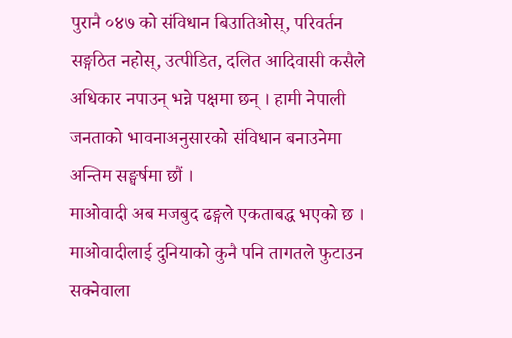पुरानै ०४७ को संविधान बिउातिओस्, परिवर्तन सङ्गठित नहोस्, उत्पीडित, दलित आदिवासी कसैले अधिकार नपाउन् भन्ने पक्षमा छन् । हामी नेपाली जनताको भावनाअनुसारको संविधान बनाउनेमा अन्तिम सङ्घर्षमा छौं ।
माओवादी अब मजबुद ढङ्गले एकताबद्ध भएको छ । माओवादीलाई दुनियाको कुनै पनि तागतले फुटाउन सक्नेवाला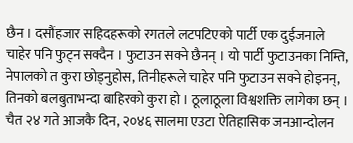छैन । दसौंहजार सहिदहरूको रगतले लटपटिएको पार्टी एक दुईजनाले चाहेर पनि फुट्न सक्दैन । फुटाउन सक्ने छैनन् । यो पार्टी फुटाउनका निम्ति, नेपालको त कुरा छोड्नुहोस, तिनीहरूले चाहेर पनि फुटाउन सक्ने होइनन्, तिनको बलबुताभन्दा बाहिरको कुरा हो । ठूलाठूला विश्वशक्ति लागेका छन् ।
चैत २४ गते आजकै दिन, २०४६ सालमा एउटा ऐतिहासिक जनआन्दोलन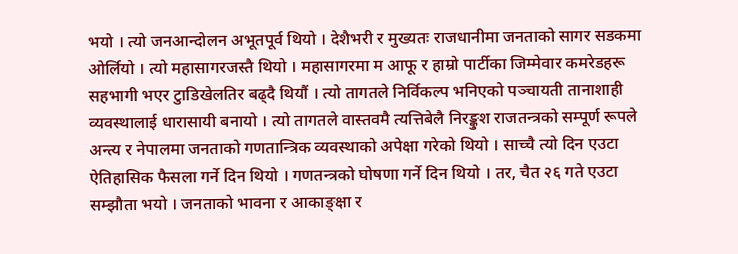भयो । त्यो जनआन्दोलन अभूतपूर्व थियो । देशैभरी र मुख्यतः राजधानीमा जनताको सागर सडकमा ओर्लियो । त्यो महासागरजस्तै थियो । महासागरमा म आफू र हाम्रो पार्टीका जिम्मेवार कमरेडहरू सहभागी भएर टुाडिखेलतिर बढ्दै थियौं । त्यो तागतले निर्विकल्प भनिएको पञ्चायती तानाशाही व्यवस्थालाई धारासायी बनायो । त्यो तागतले वास्तवमै त्यत्तिबेलै निरङ्कुश राजतन्त्रको सम्पूर्ण रूपले अन्त्य र नेपालमा जनताको गणतान्त्रिक व्यवस्थाको अपेक्षा गरेको थियो । साच्चै त्यो दिन एउटा ऐतिहासिक फैसला गर्ने दिन थियो । गणतन्त्रको घोषणा गर्ने दिन थियो । तर, चैत २६ गते एउटा सम्झौता भयो । जनताको भावना र आकाङ्क्षा र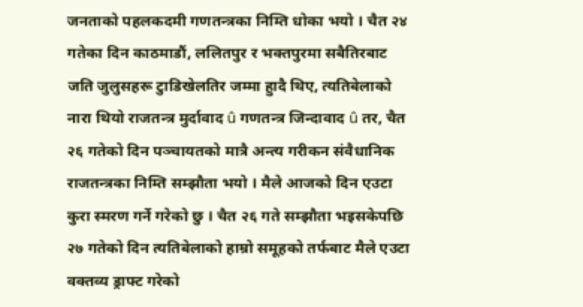जनताको पहलकदमी गणतन्त्रका निम्ति धोका भयो । चैत २४ गतेका दिन काठमाडौं, ललितपुर र भक्तपुरमा सबैतिरबाट जति जुलुसहरू टुाडिखेलतिर जम्मा हुादै थिए, त्यतिबेलाको नारा थियो राजतन्त्र मुर्दावाद û गणतन्त्र जिन्दावाद û तर, चैत २६ गतेको दिन पञ्चायतको मात्रै अन्त्य गरीकन संवैधानिक राजतन्त्रका निम्ति सम्झौता भयो । मैले आजको दिन एउटा कुरा स्मरण गर्ने गरेको छु । चैत २६ गते सम्झौता भइसकेपछि २७ गतेको दिन त्यतिबेलाको हाम्रो समूहको तर्फबाट मैले एउटा वक्तव्य ड्राफ्ट गरेको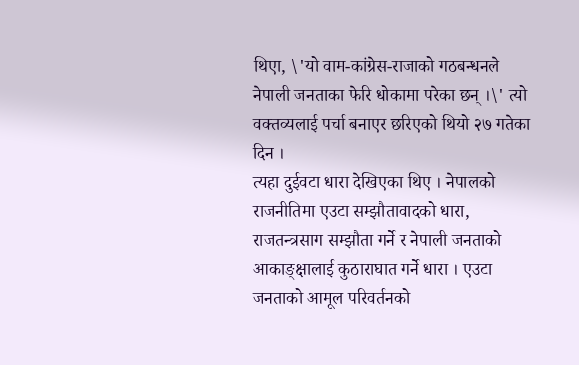थिएा, \'यो वाम-कांग्रेस-राजाको गठबन्धनले नेपाली जनताका फेरि धोकामा परेका छन् ।\' त्यो वक्तव्यलाई पर्चा बनाएर छरिएको थियो २७ गतेका दिन ।
त्यहा दुईवटा धारा देखिएका थिए । नेपालको राजनीतिमा एउटा सम्झौतावादको धारा, राजतन्त्रसाग सम्झौता गर्ने र नेपाली जनताको आकाङ्क्षालाई कुठाराघात गर्ने धारा । एउटा जनताको आमूल परिवर्तनको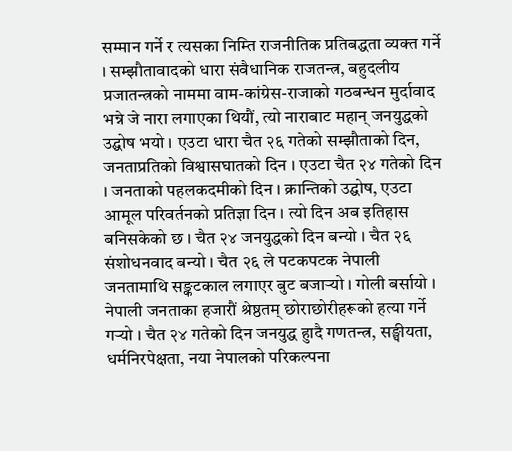सम्मान गर्ने र त्यसका निम्ति राजनीतिक प्रतिबद्धता व्यक्त गर्ने । सम्झौतावादको धारा संवैधानिक राजतन्त्र, बहुदलीय प्रजातन्त्रको नाममा वाम-कांग्रेस-राजाको गठबन्धन मुर्दावाद भन्ने जे नारा लगाएका थियौं, त्यो नाराबाट महान् जनयुद्धको उद्घोष भयो । एउटा धारा चैत २६ गतेको सम्झौताको दिन, जनताप्रतिको विश्वासघातको दिन । एउटा चैत २४ गतेको दिन । जनताको पहलकदमीको दिन । क्रान्तिको उद्घोष, एउटा आमूल परिवर्तनको प्रतिज्ञा दिन । त्यो दिन अब इतिहास बनिसकेको छ । चैत २४ जनयुद्धको दिन बन्यो । चैत २६ संशोधनवाद बन्यो । चैत २६ ले पटकपटक नेपाली जनतामाथि सङ्कटकाल लगाएर बुट बजार्‍यो । गोली बर्सायो । नेपाली जनताका हजारौं श्रेष्ठतम् छोराछोरीहरूको हत्या गर्ने गर्‍यो । चैत २४ गतेको दिन जनयुद्ध हुादै गणतन्त्र, सङ्घीयता, धर्मनिरपेक्षता, नया नेपालको परिकल्पना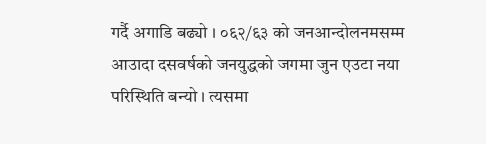गर्दै अगाडि बढ्यो । ०६२/६३ को जनआन्दोलनमसम्म आउादा दसवर्षको जनयुद्धको जगमा जुन एउटा नया परिस्थिति बन्यो । त्यसमा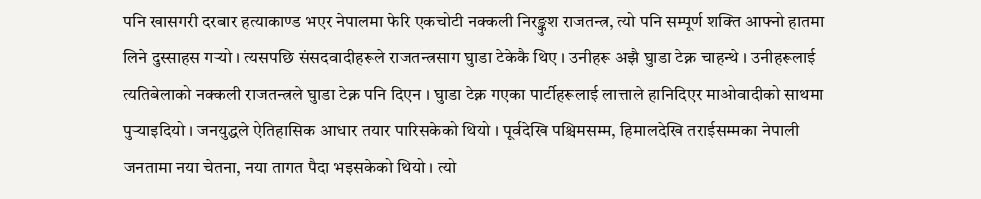पनि खासगरी दरबार हत्याकाण्ड भएर नेपालमा फेरि एकचोटी नक्कली निरङ्कुश राजतन्त्र, त्यो पनि सम्पूर्ण शक्ति आफ्नो हातमा लिने दुस्साहस गर्‍यो । त्यसपछि संसदवादीहरूले राजतन्त्रसाग घुाडा टेकेकै थिए । उनीहरू अझै घुाडा टेक्न चाहन्थे । उनीहरूलाई त्यतिबेलाको नक्कली राजतन्त्रले घुाडा टेक्न पनि दिएन । घुाडा टेक्न गएका पार्टीहरूलाई लात्ताले हानिदिएर माओवादीको साथमा पुर्‍याइदियो । जनयुद्धले ऐतिहासिक आधार तयार पारिसकेको थियो । पूर्वदेखि पश्चिमसम्म, हिमालदेखि तराईसम्मका नेपाली जनतामा नया चेतना, नया तागत पैदा भइसकेको थियो । त्यो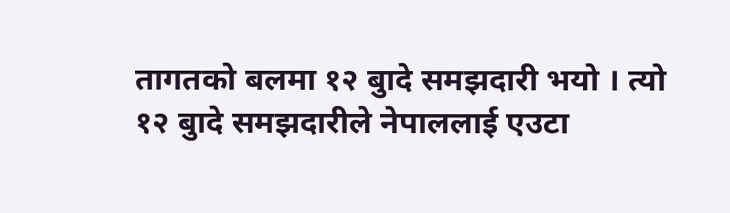तागतको बलमा १२ बुादे समझदारी भयो । त्यो १२ बुादे समझदारीले नेपाललाई एउटा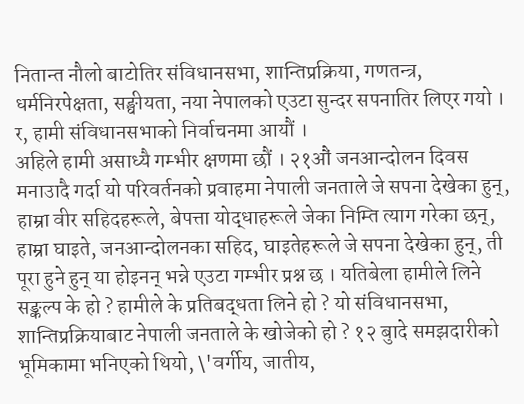नितान्त नौलो बाटोतिर संविधानसभा, शान्तिप्रक्रिया, गणतन्त्र, धर्मनिरपेक्षता, सङ्घीयता, नया नेपालको एउटा सुन्दर सपनातिर लिएर गयो । र, हामी संविधानसभाको निर्वाचनमा आयौं ।
अहिले हामी असाध्यै गम्भीर क्षणमा छौं । २१औं जनआन्दोलन दिवस मनाउादै गर्दा यो परिवर्तनको प्रवाहमा नेपाली जनताले जे सपना देखेका हुन्, हाम्रा वीर सहिदहरूले, बेपत्ता योद्धाहरूले जेका निम्ति त्याग गरेका छन्, हाम्रा घाइते, जनआन्दोलनका सहिद, घाइतेहरूले जे सपना देखेका हुन्, ती पूरा हुने हुन् या होइनन् भन्ने एउटा गम्भीर प्रश्न छ । यतिबेला हामीले लिने सङ्कल्प के हो ? हामीले के प्रतिबद्धता लिने हो ? यो संविधानसभा, शान्तिप्रक्रियाबाट नेपाली जनताले के खोजेको हो ? १२ बुादे समझदारीको भूमिकामा भनिएको थियो, \'वर्गीय, जातीय,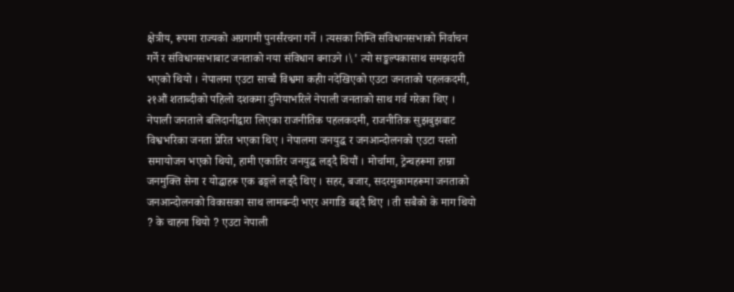क्षेत्रीय, रूपमा राज्यको अग्रगामी पुनर्संरचना गर्ने । त्यसका निम्ति संविधानसभाको निर्वाचन गर्ने र संविधानसभाबाट जनताको नया संविधान बनाउने ।\' त्यो सङ्कल्पकासाथ समझदारी भएको थियो । नेपालमा एउटा साच्चै विश्वमा कहीा नदेखिएको एउटा जनताको पहलकदमी, २१औं शताब्दीको पहिलो दशकमा दुनियाभरिले नेपाली जनताको साथ गर्व गरेका थिए । नेपाली जनताले बलिदानीद्वारा लिएका राजनीतिक पहलकदमी, राजनीतिक सुझबुझबाट विश्वभरिका जनता प्रेरित भएका थिए । नेपालमा जनयुद्ध र जनआन्दोलनको एउटा यस्तो समायोजन भएको थियो, हामी एकातिर जनयुद्ध लड्दै थियौं । मोर्चामा, ट्रेन्चहरूमा हाम्रा जनमुक्ति सेना र योद्धाहरू एक ढङ्गले लड्दै थिए । सहर, बजार, सदरमुकामहरूमा जनताको जनआन्दोलनको विकासका साथ लामबन्दी भएर अगाडि बढ्दै थिए । ती सबैको के माग थियो ? के चाहना थियो ? एउटा नेपाली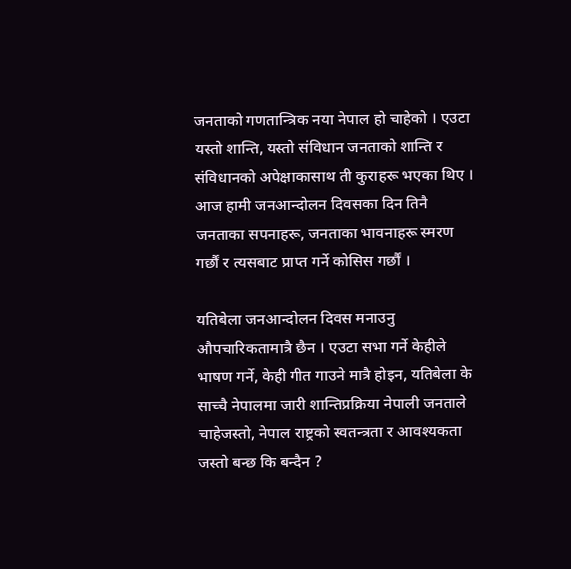जनताको गणतान्त्रिक नया नेपाल हो चाहेको । एउटा यस्तो शान्ति, यस्तो संविधान जनताको शान्ति र संविधानको अपेक्षाकासाथ ती कुराहरू भएका थिए । आज हामी जनआन्दोलन दिवसका दिन तिनै जनताका सपनाहरू, जनताका भावनाहरू स्मरण गर्छौं र त्यसबाट प्राप्त गर्ने कोसिस गर्छौं ।

यतिबेला जनआन्दोलन दिवस मनाउनु औपचारिकतामात्रै छैन । एउटा सभा गर्ने केहीले भाषण गर्ने, केही गीत गाउने मात्रै होइन, यतिबेला के साच्चै नेपालमा जारी शान्तिप्रक्रिया नेपाली जनताले चाहेजस्तो, नेपाल राष्ट्रको स्वतन्त्रता र आवश्यकता जस्तो बन्छ कि बन्दैन ?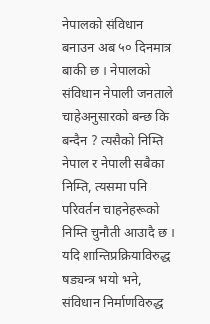नेपालको संविधान बनाउन अब ५० दिनमात्र बाकी छ । नेपालको संविधान नेपाली जनताले चाहेअनुसारको बन्छ कि बन्दैन ? त्यसैको निम्ति नेपाल र नेपाली सबैका निम्ति, त्यसमा पनि परिवर्तन चाहनेहरूको निम्ति चुनौती आउादै छ । यदि शान्तिप्रक्रियाविरुद्ध षड्यन्त्र भयो भने, संविधान निर्माणविरुद्ध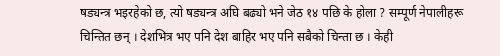षड्यन्त्र भइरहेको छ, त्यो षड्यन्त्र अघि बढ्यो भने जेठ १४ पछि के होला ? सम्पूर्ण नेपालीहरू चिन्तित छन् । देशभित्र भए पनि देश बाहिर भए पनि सबैको चिन्ता छ । केही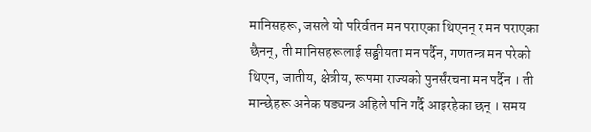मानिसहरू, जसले यो परिर्वतन मन पराएका थिएनन् र मन पराएका छैनन्, ती मानिसहरूलाई सङ्घीयता मन पर्दैन, गणतन्त्र मन परेको थिएन, जातीय, क्षेत्रीय, रूपमा राज्यको पुनर्संरचना मन पर्दैन । ती मान्छेहरू अनेक षड्यन्त्र अहिले पनि गर्दै आइरहेका छन् । समय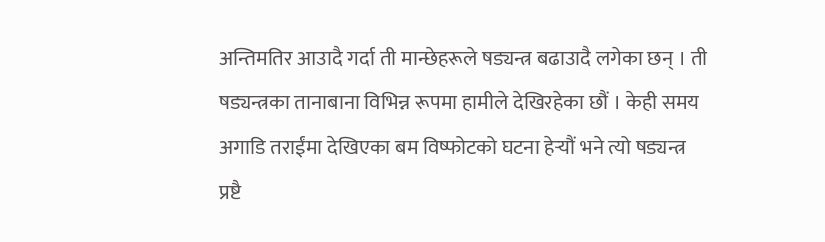अन्तिमतिर आउादै गर्दा ती मान्छेहरूले षड्यन्त्र बढाउादै लगेका छन् । ती षड्यन्त्रका तानाबाना विभिन्न रूपमा हामीले देखिरहेका छौं । केही समय अगाडि तराईंमा देखिएका बम विष्फोटको घटना हेर्‍यौं भने त्यो षड्यन्त्र प्रष्टै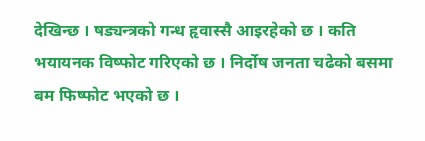देखिन्छ । षड्यन्त्रको गन्ध हृवास्सै आइरहेको छ । कति भयायनक विष्फोट गरिएको छ । निर्दोष जनता चढेको बसमा बम फिष्फोट भएको छ ।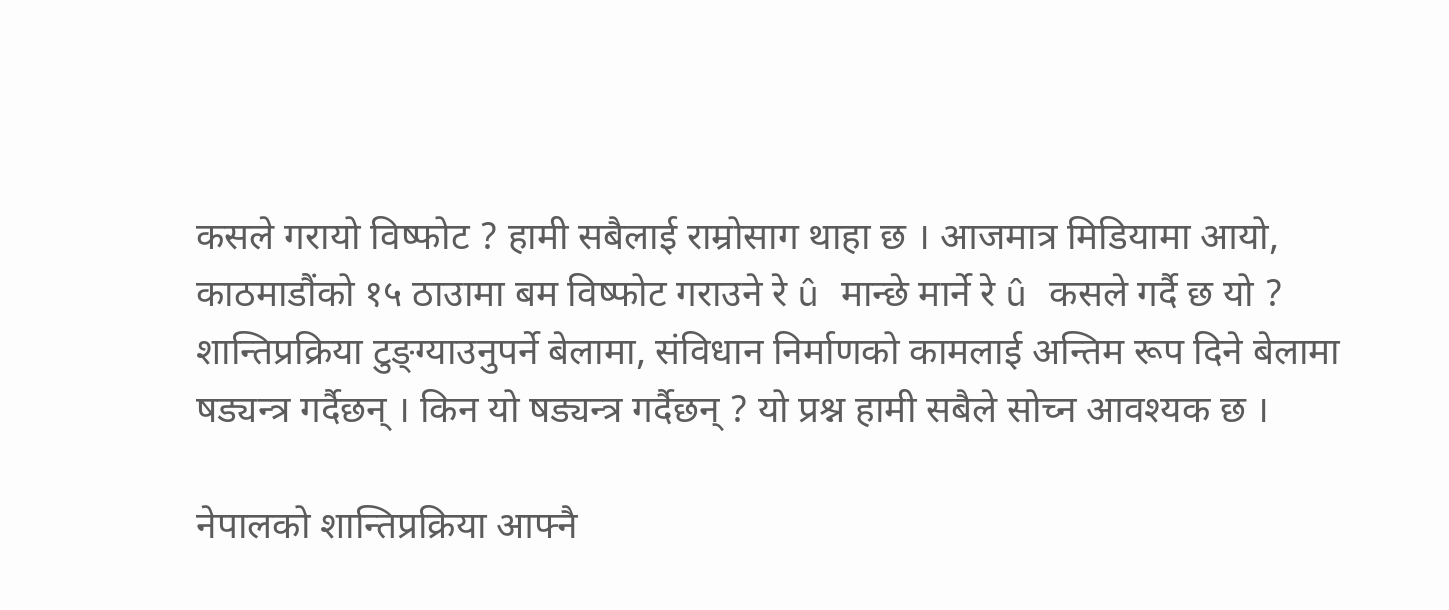कसले गरायो विष्फोट ? हामी सबैलाई राम्रोसाग थाहा छ । आजमात्र मिडियामा आयो, काठमाडौंको १५ ठाउामा बम विष्फोट गराउने रे û मान्छे मार्ने रे û कसले गर्दै छ यो ? शान्तिप्रक्रिया टुङ्ग्याउनुपर्ने बेलामा, संविधान निर्माणको कामलाई अन्तिम रूप दिने बेलामा षड्यन्त्र गर्दैछन् । किन यो षड्यन्त्र गर्दैछन् ? यो प्रश्न हामी सबैले सोच्न आवश्यक छ ।

नेपालको शान्तिप्रक्रिया आफ्नै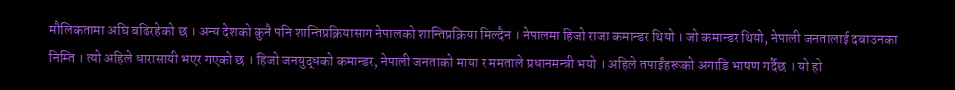मौलिकतामा अघि बढिरहेको छ । अन्य देशको कुनै पनि शान्तिप्रक्रियासाग नेपालको शान्तिप्रक्रिया मिल्दैन । नेपालमा हिजो राजा कमान्डर थियो । जो कमान्डर थियो, नेपाली जनतालाई दबाउनका निम्ति । त्यो अहिले धारासायी भएर गएको छ । हिजो जनयुद्धको कमान्डर, नेपाली जनताको माया र ममताले प्रधानमन्त्री भयो । अहिले तपाईंहरूको अगाडि भाषण गर्दैछ । यो हो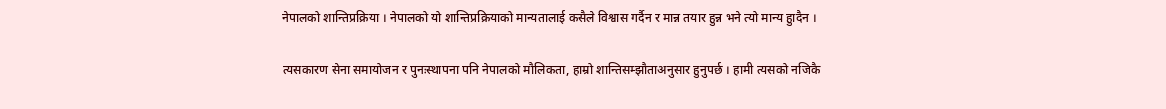नेपालको शान्तिप्रक्रिया । नेपालको यो शान्तिप्रक्रियाको मान्यतालाई कसैले विश्वास गर्दैन र मान्न तयार हुन्न भने त्यो मान्य हुादैन ।

त्यसकारण सेना समायोजन र पुनःस्थापना पनि नेपालको मौलिकता, हाम्रो शान्तिसम्झौताअनुसार हुनुपर्छ । हामी त्यसको नजिकै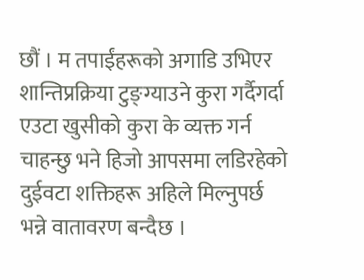छौं । म तपाईंहरूको अगाडि उभिएर शान्तिप्रक्रिया टुङ्ग्याउने कुरा गर्दैगर्दा एउटा खुसीको कुरा के व्यक्त गर्न चाहन्छु भने हिजो आपसमा लडिरहेको दुईवटा शक्तिहरू अहिले मिल्नुपर्छ भन्ने वातावरण बन्दैछ ।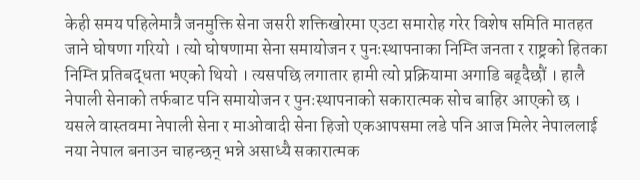केही समय पहिलेमात्रै जनमुक्ति सेना जसरी शक्तिखोरमा एउटा समारोह गरेर विशेष समिति मातहत जाने घोषणा गरियो । त्यो घोषणामा सेना समायोजन र पुनःस्थापनाका निम्ति जनता र राष्ट्रको हितका निम्ति प्रतिबद्धता भएको थियो । त्यसपछि लगातार हामी त्यो प्रक्रियामा अगाडि बढ्दैछौं । हालै नेपाली सेनाको तर्फबाट पनि समायोजन र पुनःस्थापनाको सकारात्मक सोच बाहिर आएको छ । यसले वास्तवमा नेपाली सेना र माओवादी सेना हिजो एकआपसमा लडे पनि आज मिलेर नेपाललाई नया नेपाल बनाउन चाहन्छन् भन्ने असाध्यै सकारात्मक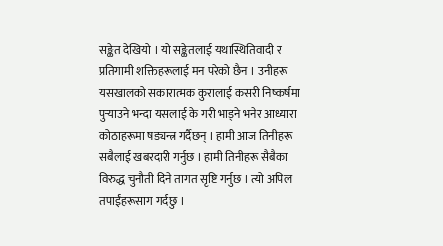सङ्केत देखियो । यो सङ्केतलाई यथास्थितिवादी र प्रतिगामी शक्तिहरूलाई मन परेको छैन । उनीहरू यसखालको सकारात्मक कुरालाई कसरी निष्कर्षमा पुर्‍याउने भन्दा यसलाई के गरी भाड्ने भनेर आध्यारा कोठाहरूमा षड्यन्त्र गर्दैछन् । हामी आज तिनीहरू सबैलाई खबरदारी गर्नुछ । हामी तिनीहरू सैबैका विरुद्ध चुनौती दिने तागत सृष्टि गर्नुछ । त्यो अपिल तपाईंहरूसाग गर्दछु ।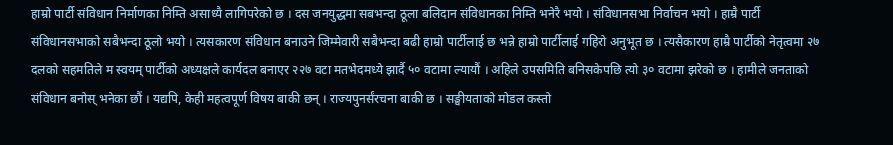हाम्रो पार्टी संविधान निर्माणका निम्ति असाध्यै लागिपरेको छ । दस जनयुद्धमा सबभन्दा ठूला बलिदान संविधानका निम्ति भनेरै भयो । संविधानसभा निर्वाचन भयो । हाम्रै पार्टी संविधानसभाको सबैभन्दा ठूलो भयो । त्यसकारण संविधान बनाउने जिम्मेवारी सबैभन्दा बढी हाम्रो पार्टीलाई छ भन्ने हाम्रो पार्टीलाई गहिरो अनुभूत छ । त्यसैकारण हाम्रै पार्टीको नेतृत्वमा २७ दलको सहमतिले म स्वयम् पार्टीको अध्यक्षले कार्यदल बनाएर २२७ वटा मतभेदमध्ये झार्दै ५० वटामा ल्यायौं । अहिले उपसमिति बनिसकेपछि त्यो ३० वटामा झरेको छ । हामीले जनताको संविधान बनोस् भनेका छौं । यद्यपि, केही महत्वपूर्ण विषय बाकी छन् । राज्यपुनर्संरचना बाकी छ । सङ्घीयताको मोडल कस्तो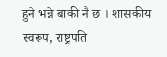हुने भन्ने बाकी नै छ । शासकीय स्वरूप, राष्ट्रपति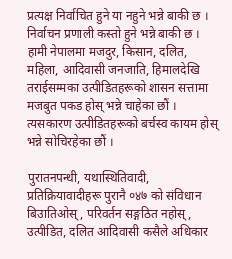प्रत्यक्ष निर्वाचित हुने या नहुने भन्ने बाकी छ । निर्वाचन प्रणाली कस्तो हुने भन्ने बाकी छ । हामी नेपालमा मजदुर, किसान, दलित, महिला, आदिवासी जनजाति, हिमालदेखि तराईसम्मका उत्पीडितहरूको शासन सत्तामा मजबुत पकड होस् भन्ने चाहेका छौं । त्यसकारण उत्पीडितहरूको बर्चस्व कायम होस् भन्ने सोचिरहेका छौं ।

पुरातनपन्थी, यथास्थितिवादी, प्रतिक्रियावादीहरू पुरानै ०४७ को संविधान बिउातिओस्, परिवर्तन सङ्गठित नहोस्, उत्पीडित, दलित आदिवासी कसैले अधिकार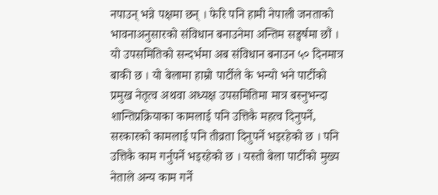नपाउन् भन्ने पक्षमा छन् । फेरि पनि हामी नेपाली जनताको भावनाअनुसारको संविधान बनाउनेमा अन्तिम सङ्घर्षमा छौं । यो उपसमितिको सन्दर्भमा अब संविधान बनाउन ५० दिनमात्र बाकी छ । यो बेलामा हाम्रो पार्टीले के भन्यो भने पार्टीको प्रमुख नेतृत्व अथवा अध्यक्ष उपसमितिमा मात्र बस्नुभन्दा शान्तिप्रक्रियाका कामलाई पनि उत्तिकै महत्व दिनुपर्ने, सरकारको कामलाई पनि तीव्रता दिनुपर्ने भइरहेको छ । पनि उत्तिकै काम गर्नुपर्ने भइरहेको छ । यस्तो बेला पार्टीको मुख्य नेताले अन्य काम गर्ने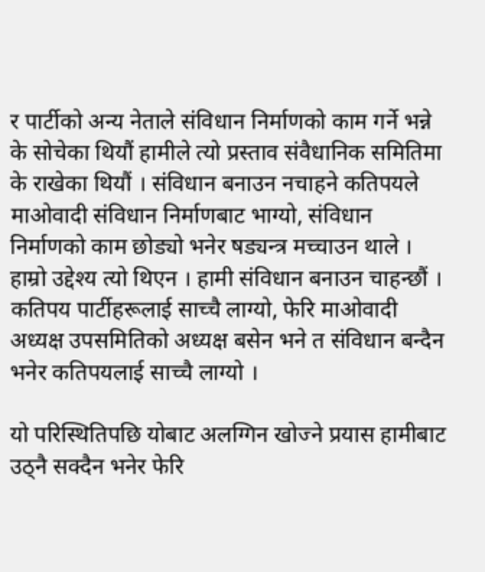र पार्टीको अन्य नेताले संविधान निर्माणको काम गर्ने भन्ने के सोचेका थियौं हामीले त्यो प्रस्ताव संवैधानिक समितिमा के राखेका थियौं । संविधान बनाउन नचाहने कतिपयले माओवादी संविधान निर्माणबाट भाग्यो, संविधान निर्माणको काम छोड्यो भनेर षड्यन्त्र मच्चाउन थाले । हाम्रो उद्देश्य त्यो थिएन । हामी संविधान बनाउन चाहन्छौं । कतिपय पार्टीहरूलाई साच्चै लाग्यो, फेरि माओवादी अध्यक्ष उपसमितिको अध्यक्ष बसेन भने त संविधान बन्दैन भनेर कतिपयलाई साच्चै लाग्यो ।

यो परिस्थितिपछि योबाट अलग्गिन खोज्ने प्रयास हामीबाट उठ्नै सक्दैन भनेर फेरि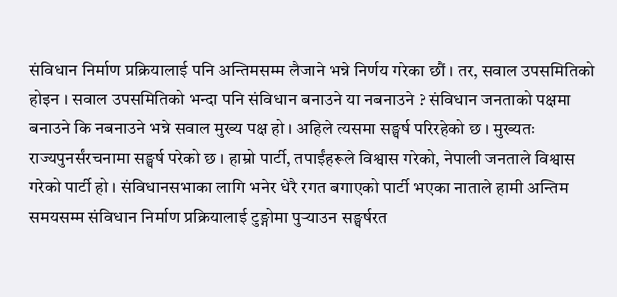संविधान निर्माण प्रक्रियालाई पनि अन्तिमसम्म लैजाने भन्ने निर्णय गरेका छौं । तर, सवाल उपसमितिको होइन । सवाल उपसमितिको भन्दा पनि संविधान बनाउने या नबनाउने ? संविधान जनताको पक्षमा बनाउने कि नबनाउने भन्ने सवाल मुख्य पक्ष हो । अहिले त्यसमा सङ्घर्ष परिरहेको छ । मुख्यतः राज्यपुनर्संरचनामा सङ्घर्ष परेको छ । हाम्रो पार्टी, तपाईंहरूले विश्वास गरेको, नेपाली जनताले विश्वास गरेको पार्टी हो । संविधानसभाका लागि भनेर धेरै रगत बगाएको पार्टी भएका नाताले हामी अन्तिम समयसम्म संविधान निर्माण प्रक्रियालाई टुङ्गोमा पुर्‍याउन सङ्घर्षरत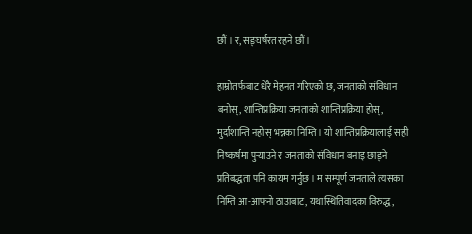छौं । र, सङ्घर्षरत रहने छौं ।

हाम्रोतर्फबाट धेरै मेहनत गरिएको छ, जनताको संविधान बनोस्, शान्तिप्रक्रिया जनताको शान्तिप्रक्रिया होस्, मुर्दाशान्ति नहोस् भन्नका निम्ति । यो शान्तिप्रक्रियालाई सही निष्कर्षमा पुर्‍याउने र जनताको संविधान बनाइ छाड्ने प्रतिबद्धता पनि कायम गर्नुछ । म सम्पूर्ण जनताले त्यसका निम्ति आ-आफ्नो ठाउाबाट, यथास्थितिवादका विरुद्ध,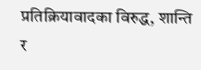प्रतिक्रियावादका विरुद्ध, शान्ति र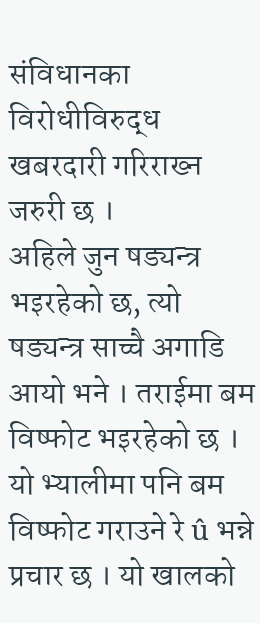संविधानका विरोधीविरुद्ध खबरदारी गरिराख्न जरुरी छ ।
अहिले जुन षड्यन्त्र भइरहेको छ, त्यो षड्यन्त्र साच्चै अगाडि आयो भने । तराईमा बम विष्फोट भइरहेको छ । यो भ्यालीमा पनि बम विष्फोट गराउने रे û भन्ने प्रचार छ । यो खालको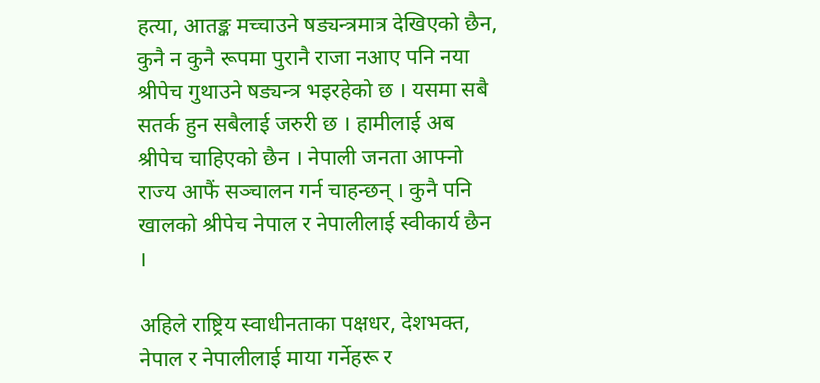हत्या, आतङ्क मच्चाउने षड्यन्त्रमात्र देखिएको छैन, कुनै न कुनै रूपमा पुरानै राजा नआए पनि नया श्रीपेच गुथाउने षड्यन्त्र भइरहेको छ । यसमा सबै सतर्क हुन सबैलाई जरुरी छ । हामीलाई अब श्रीपेच चाहिएको छैन । नेपाली जनता आफ्नो राज्य आफैं सञ्चालन गर्न चाहन्छन् । कुनै पनि खालको श्रीपेच नेपाल र नेपालीलाई स्वीकार्य छैन ।

अहिले राष्ट्रिय स्वाधीनताका पक्षधर, देशभक्त, नेपाल र नेपालीलाई माया गर्नेहरू र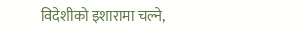विदेशीको इशारामा चल्ने,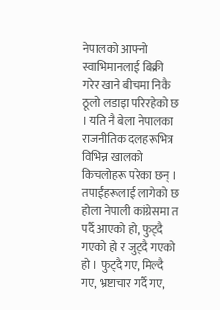नेपालको आफ्नो स्वाभिमानलाई बिक्री गरेर खाने बीचमा निकै ठूलो लडाइा परिरहेको छ । यति नै बेला नेपालका राजनीतिक दलहरूभित्र विभिन्न खालको किचलोहरू परेका छन् । तपाईंहरूलाई लागेको छ होला नेपाली कांग्रेसमा त पर्दै आएको हो, फुट्दै गएको हो र जुट्दै गएको हो । फुट्दै गए, मिल्दै गए, भ्रष्टाचार गर्दै गए,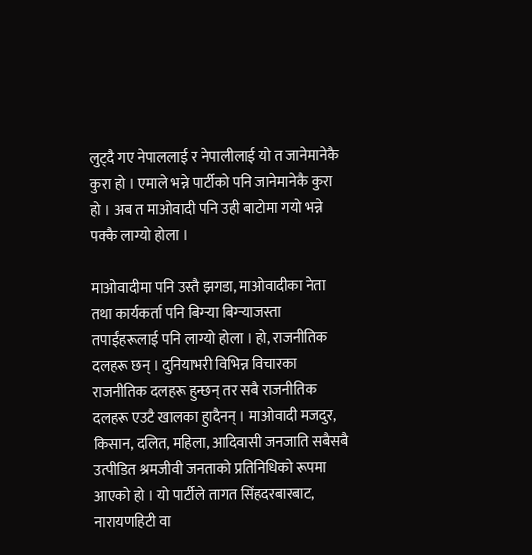लुट्दै गए नेपाललाई र नेपालीलाई यो त जानेमानेकै कुरा हो । एमाले भन्ने पार्टीको पनि जानेमानेकै कुरा हो । अब त माओवादी पनि उही बाटोमा गयो भन्ने पक्कै लाग्यो होला ।

माओवादीमा पनि उस्तै झगडा, माओवादीका नेता तथा कार्यकर्ता पनि बिग्र्‍या बिग्र्‍याजस्ता तपाईंहरूलाई पनि लाग्यो होला । हो, राजनीतिक दलहरू छन् । दुनियाभरी विभिन्न विचारका राजनीतिक दलहरू हुन्छन् तर सबै राजनीतिक दलहरू एउटै खालका हुादैनन् । माओवादी मजदुर, किसान, दलित, महिला, आदिवासी जनजाति सबैसबै उत्पीडित श्रमजीवी जनताको प्रतिनिधिको रूपमा आएको हो । यो पार्टीले तागत सिंहदरबारबाट, नारायणहिटी वा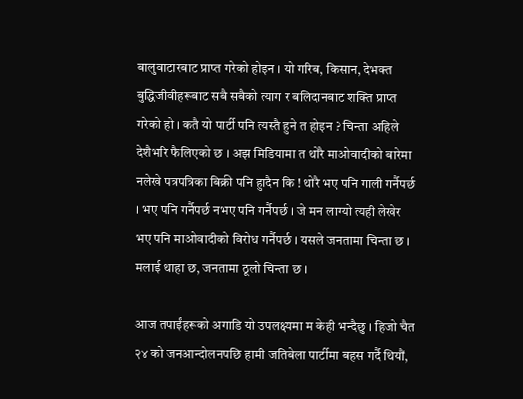बालुवाटारबाट प्राप्त गरेको होइन । यो गरिब, किसान, देभक्त बुद्धिजीवीहरूबाट सबै सबैको त्याग र बलिदानबाट शक्ति प्राप्त गरेको हो । कतै यो पार्टी पनि त्यस्तै हुने त होइन ? चिन्ता अहिले देशैभरि फैलिएको छ । अझ मिडियामा त थोरै माओवादीको बारेमा नलेखे पत्रपत्रिका बिक्री पनि हुादैन कि ! थोरै भए पनि गाली गर्नैपर्छ । भए पनि गर्नैपर्छ नभए पनि गर्नैपर्छ । जे मन लाग्यो त्यही लेखेर भए पनि माओवादीको विरोध गर्नैपर्छ । यसले जनतामा चिन्ता छ । मलाई थाहा छ, जनतामा ठूलो चिन्ता छ ।

आज तपाईंहरूको अगाडि यो उपलक्ष्यमा म केही भन्दैछु । हिजो चैत २४ को जनआन्दोलनपछि हामी जतिबेला पार्टीमा बहस गर्दै थियौं,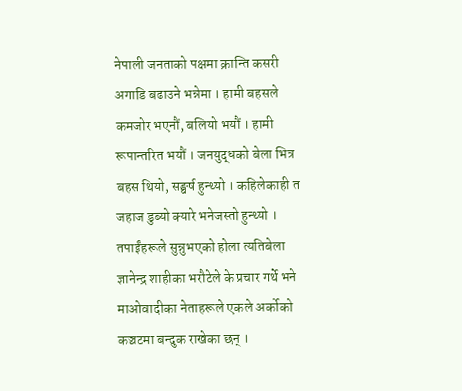नेपाली जनताको पक्षमा क्रान्ति कसरी अगाडि बढाउने भन्नेमा । हामी बहसले कमजोर भएनौं, बलियो भयौं । हामी रूपान्तरित भयौं । जनयुद्धको बेला भित्र बहस थियो, सङ्घर्ष हुन्थ्यो । कहिलेकाही त जहाज डुब्यो क्यारे भनेजस्तो हुन्थ्यो । तपाईंहरूले सुन्नुभएको होला त्यतिबेला ज्ञानेन्द्र शाहीका भरौटेले के प्रचार गर्थे भने माओवादीका नेताहरूले एकले अर्कोको कञ्चटमा बन्दुक राखेका छन् ।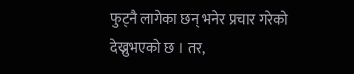फुट्नै लागेका छन् भनेर प्रचार गरेको देख्नुभएको छ । तर,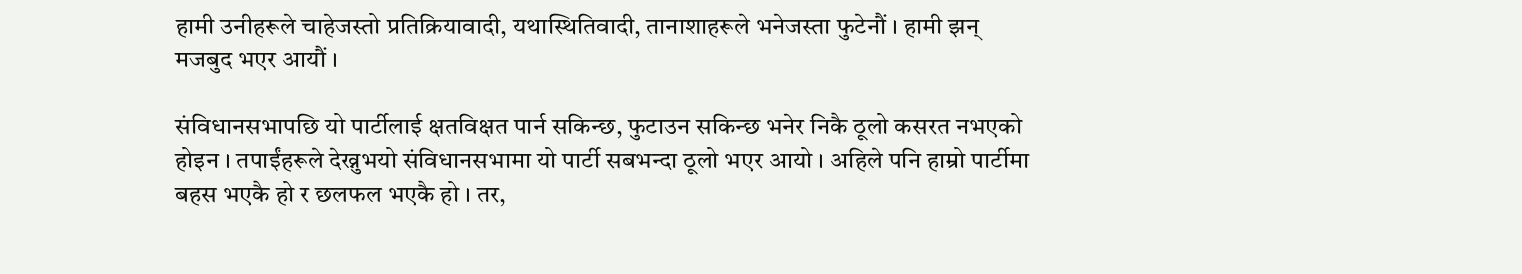हामी उनीहरूले चाहेजस्तो प्रतिक्रियावादी, यथास्थितिवादी, तानाशाहरूले भनेजस्ता फुटेनौं । हामी झन् मजबुद भएर आयौं ।

संविधानसभापछि यो पार्टीलाई क्षतविक्षत पार्न सकिन्छ, फुटाउन सकिन्छ भनेर निकै ठूलो कसरत नभएको होइन । तपाईंहरूले देख्नुभयो संविधानसभामा यो पार्टी सबभन्दा ठूलो भएर आयो । अहिले पनि हाम्रो पार्टीमा बहस भएकै हो र छलफल भएकै हो । तर,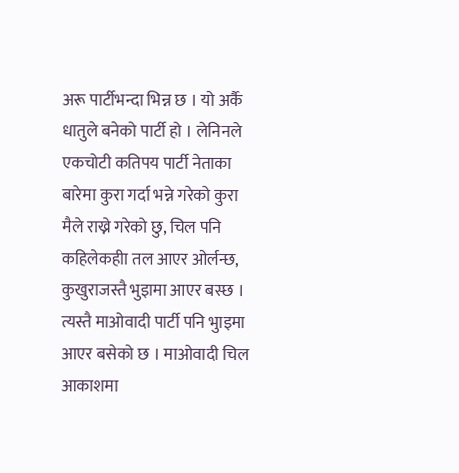अरू पार्टीभन्दा भिन्न छ । यो अर्कै धातुले बनेको पार्टी हो । लेनिनले एकचोटी कतिपय पार्टी नेताका बारेमा कुरा गर्दा भन्ने गरेको कुरा मैले राख्ने गरेको छु, चिल पनि कहिलेकहीा तल आएर ओर्लन्छ, कुखुराजस्तै भुइामा आएर बस्छ । त्यस्तै माओवादी पार्टी पनि भुाइमा आएर बसेको छ । माओवादी चिल आकाशमा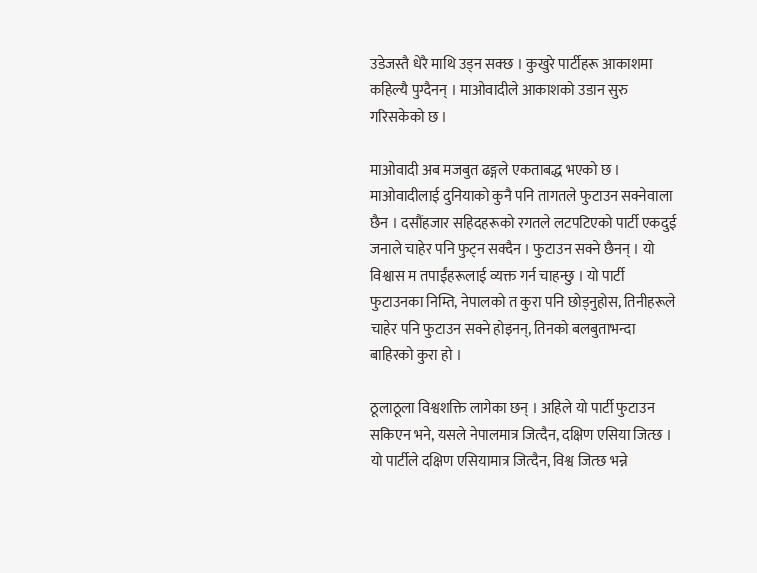उडेजस्तै धेरै माथि उड्न सक्छ । कुखुरे पार्टीहरू आकाशमा कहिल्यै पुग्दैनन् । माओवादीले आकाशको उडान सुरु गरिसकेको छ ।

माओवादी अब मजबुत ढङ्गले एकताबद्ध भएको छ । माओवादीलाई दुनियाको कुनै पनि तागतले फुटाउन सक्नेवाला छैन । दसौंहजार सहिदहरूको रगतले लटपटिएको पार्टी एकदुई जनाले चाहेर पनि फुट्न सक्दैन । फुटाउन सक्ने छैनन् । यो विश्वास म तपाईंहरूलाई व्यक्त गर्न चाहन्छु । यो पार्टी फुटाउनका निम्ति, नेपालको त कुरा पनि छोड्नुहोस, तिनीहरूले चाहेर पनि फुटाउन सक्ने होइनन्, तिनको बलबुताभन्दा बाहिरको कुरा हो ।

ठूलाठूला विश्वशक्ति लागेका छन् । अहिले यो पार्टी फुटाउन सकिएन भने, यसले नेपालमात्र जित्दैन, दक्षिण एसिया जित्छ । यो पार्टीले दक्षिण एसियामात्र जित्दैन, विश्व जित्छ भन्ने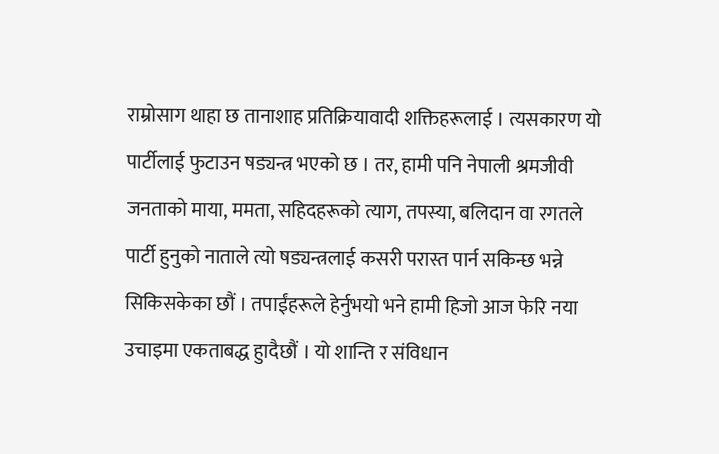राम्रोसाग थाहा छ तानाशाह प्रतिक्रियावादी शक्तिहरूलाई । त्यसकारण यो पार्टीलाई फुटाउन षड्यन्त्र भएको छ । तर, हामी पनि नेपाली श्रमजीवी जनताको माया, ममता, सहिदहरूको त्याग, तपस्या, बलिदान वा रगतले पार्टी हुनुको नाताले त्यो षड्यन्त्रलाई कसरी परास्त पार्न सकिन्छ भन्ने सिकिसकेका छौं । तपाईंहरूले हेर्नुभयो भने हामी हिजो आज फेरि नया उचाइमा एकताबद्ध हुादैछौं । यो शान्ति र संविधान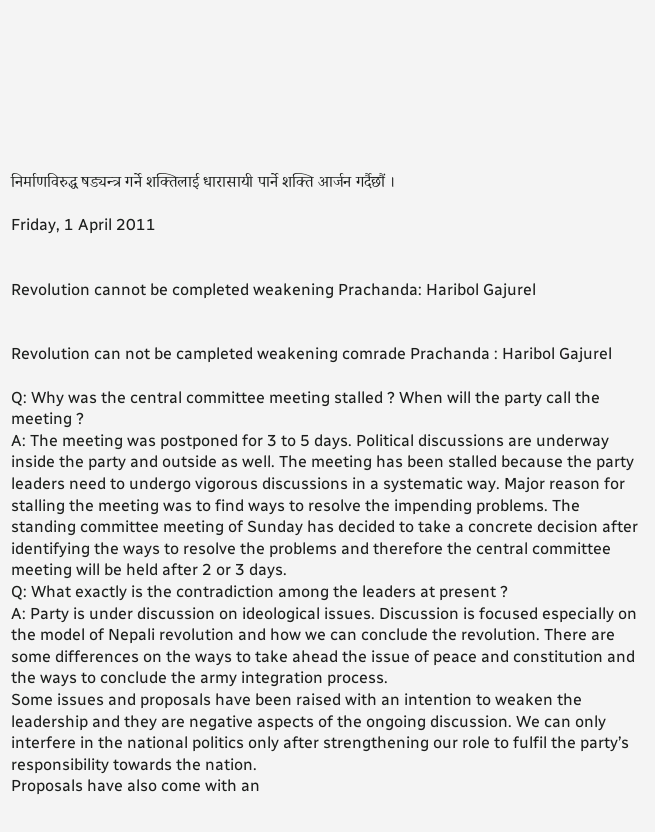निर्माणविरुद्ध षड्यन्त्र गर्ने शक्तिलाई धारासायी पार्ने शक्ति आर्जन गर्दैछौं ।

Friday, 1 April 2011


Revolution cannot be completed weakening Prachanda: Haribol Gajurel


Revolution can not be campleted weakening comrade Prachanda : Haribol Gajurel

Q: Why was the central committee meeting stalled ? When will the party call the meeting ?
A: The meeting was postponed for 3 to 5 days. Political discussions are underway inside the party and outside as well. The meeting has been stalled because the party leaders need to undergo vigorous discussions in a systematic way. Major reason for stalling the meeting was to find ways to resolve the impending problems. The standing committee meeting of Sunday has decided to take a concrete decision after identifying the ways to resolve the problems and therefore the central committee meeting will be held after 2 or 3 days.
Q: What exactly is the contradiction among the leaders at present ?
A: Party is under discussion on ideological issues. Discussion is focused especially on the model of Nepali revolution and how we can conclude the revolution. There are some differences on the ways to take ahead the issue of peace and constitution and the ways to conclude the army integration process.
Some issues and proposals have been raised with an intention to weaken the leadership and they are negative aspects of the ongoing discussion. We can only interfere in the national politics only after strengthening our role to fulfil the party’s responsibility towards the nation.
Proposals have also come with an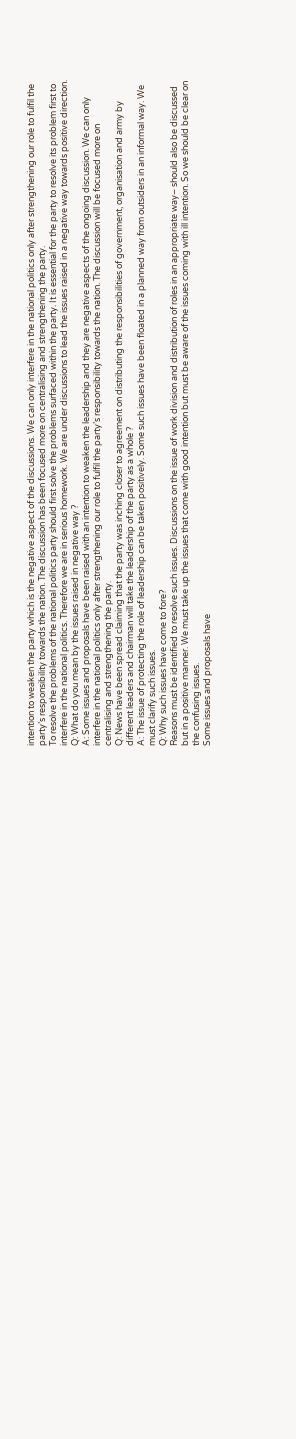intention to weaken the party which is the negative aspect of the discussions. We can only interfere in the national politics only after strengthening our role to fulfil the party’s responsibility towards the nation. The discussion has been focused more on centralising and strengthening the party.
To resolve the problems of the national politics party should first solve the problems surfaced within the party. It is essential for the party to resolve its problem first to interfere in the national politics. Therefore we are in serious homework. We are under discussions to lead the issues raised in a negative way towards positive direction.
Q: What do you mean by the issues raised in negative way ?
A: Some issues and proposals have been raised with an intention to weaken the leadership and they are negative aspects of the ongoing discussion. We can only interfere in the national politics only after strengthening our role to fulfil the party’s responsibility towards the nation. The discussion will be focused more on centralising and strengthening the party.
Q: News have been spread claiming that the party was inching closer to agreement on distributing the responsibilities of government, organisation and army by different leaders and chairman will take the leadership of the party as a whole ?
A: The issue of protecting the role of leadership can be taken positively. Some such issues have been floated in a planned way from outsiders in an informal way. We must clarify such issues.
Q: Why such issues have come to fore?
Reasons must be identified to resolve such issues. Discussions on the issue of work division and distribution of roles in an appropriate way– should also be discussed but in a positive manner. We must take up the issues that come with good intention but must be aware of the issues coming with ill intention. So we should be clear on the confusing issues.
Some issues and proposals have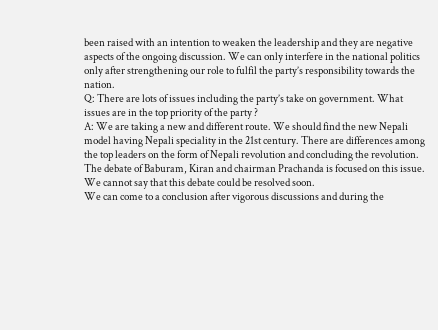been raised with an intention to weaken the leadership and they are negative aspects of the ongoing discussion. We can only interfere in the national politics only after strengthening our role to fulfil the party’s responsibility towards the nation.
Q: There are lots of issues including the party’s take on government. What issues are in the top priority of the party ?
A: We are taking a new and different route. We should find the new Nepali model having Nepali speciality in the 21st century. There are differences among the top leaders on the form of Nepali revolution and concluding the revolution. The debate of Baburam, Kiran and chairman Prachanda is focused on this issue. We cannot say that this debate could be resolved soon.
We can come to a conclusion after vigorous discussions and during the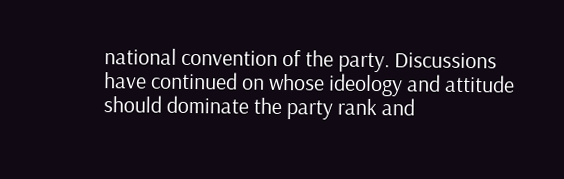national convention of the party. Discussions have continued on whose ideology and attitude should dominate the party rank and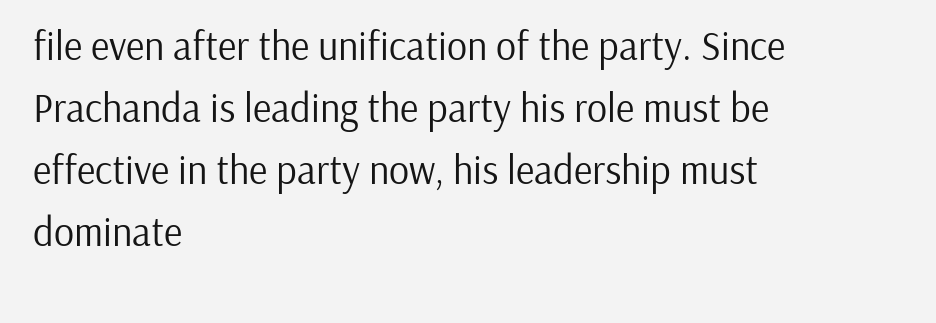file even after the unification of the party. Since Prachanda is leading the party his role must be effective in the party now, his leadership must dominate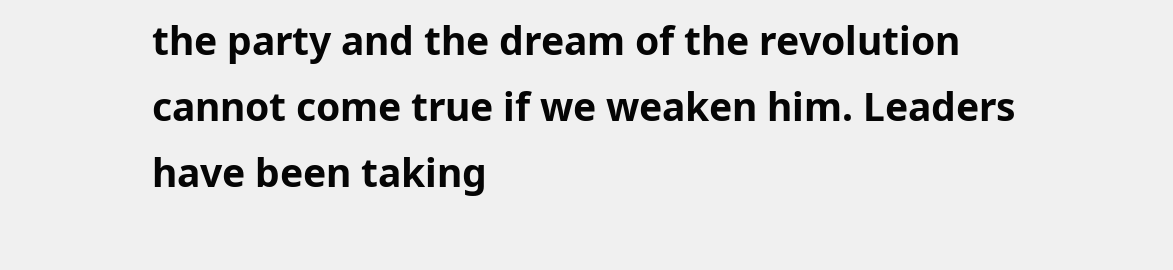the party and the dream of the revolution cannot come true if we weaken him. Leaders have been taking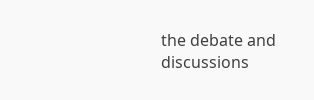the debate and discussions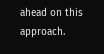ahead on this approach.